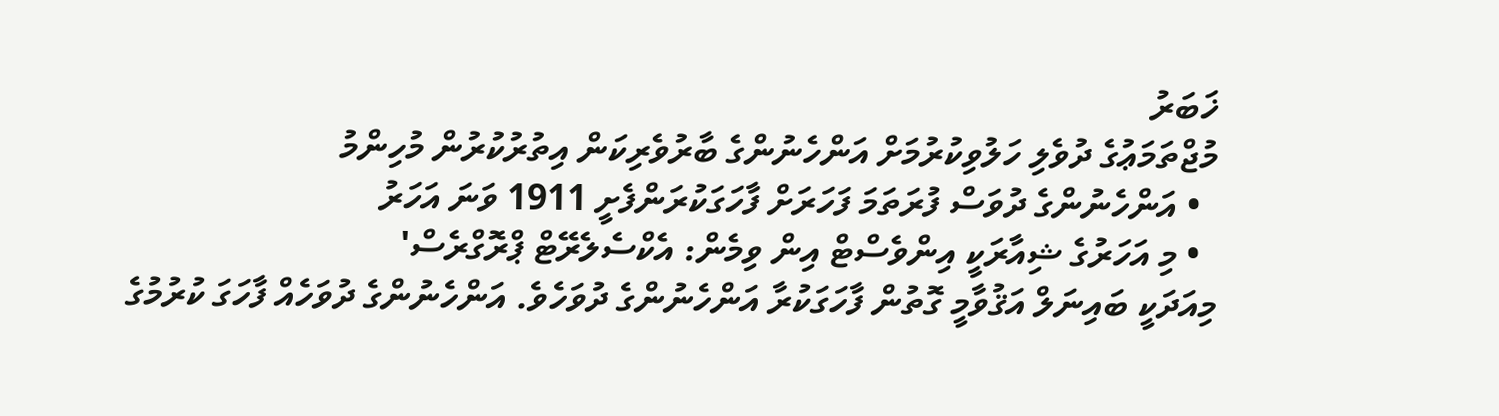ޚަބަރު
މުޖްތަމަޢުގެ ދުވެލި ހަލުވިކުރުމަށް އަންހެނުންގެ ބާރުވެރިކަން އިތުރުކުރުން މުހިންމު
  • އަންހެނުންގެ ދުވަސް ފުރަތަމަ ފަހަރަށް ފާހަގަކުރަންފެށީ 1911 ވަނަ އަހަރު
  • މި އަހަރުގެ ޝިއާރަކީ އިންވެސްޓް އިން ވިމެން: އެކްސެލެރޭޓް ޕްރޮގްރެސް'
މިއަދަކީ ބައިނަލް އަޤުވާމީ ގޮތުން ފާހަގަކުރާ އަންހެނުންގެ ދުވަހެވެ. އަންހެނުންގެ ދުވަހެއް ފާހަގަ ކުރުމުގެ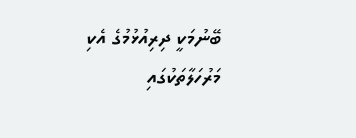ބޭނުމަކީ ދިރިއުޅުމުގެ އެކި މަރުހަލާތަކުގައި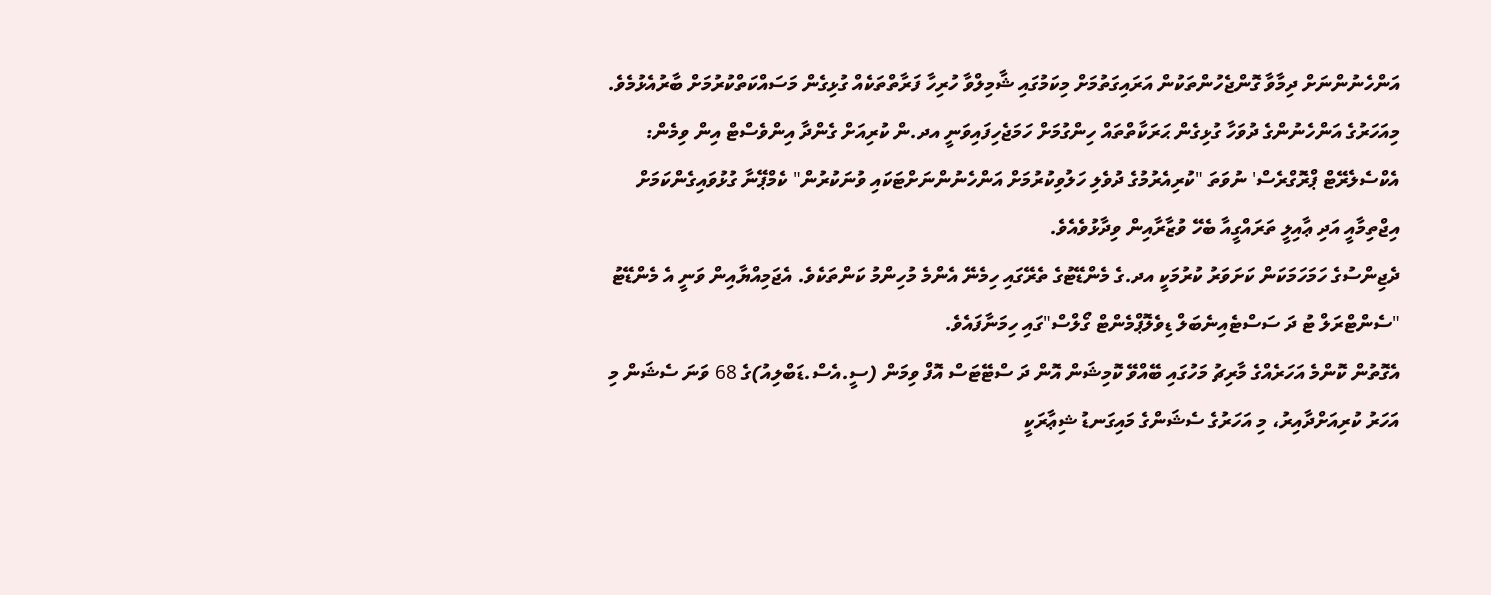އަންހެނުންނަށް ދިމާވާ ގޮންޖެހުންތަކުން އަރައިގަތުމަށް މިކަމުގައި ޝާމިލްވާ ހުރިހާ ފަރާތްތަކެއް ގުޅިގެން މަސައްކަތްކުރުމަށް ބާރުއެޅުމެވެ.
މިއަހަރުގެ އަންހެނުންގެ ދުވަހާ ގުޅިގެން ޙަރަކާތްތައް ހިންގުމަށް ހަމަޖެހިފައިވަނީ އދ.ން ކުރިއަށް ގެންދާ އިންވެސްޓް އިން ވިމެން: އެކްސެލެރޭޓް ޕްރޮގްރެސް' ނުވަތަ "ކުރިއެރުމުގެ ދުވެލި ހަލުވިކުރުމަށް އަންހެނުންނަށްޓަކައި ވުނަކުރުން" ކެމްޕޭނާ ގުޅުވައިގެންކަމަށް އިޖްތިމާއީ އަދި ޢާއިލީ ތަރައްގީއާ ބެހޭ ވުޒާރާއިން ވިދާޅުވެއެވެ.
ދެޖިންސުގެ ހަމަހަމަކަން ކަށަވަރު ކުރުމަކީ އދ.ގެ މެންޑޭޓުގެ ތެރޭގައި ހިމެނޭ އެންމެ މުހިންމު ކަންތަކެވެ. އެޖަމިއްޔާއިން ވަނީ އެ މެންޑޭޓު "ސެންޓްރަލް ޓު ދަ ސަސްޓެއިނެބަލް ޑިވެލޮޕްމެންޓް ގޯލްސް"ގައި ހިމަނާފައެވެ.
އެގޮތުން ކޮންމެ އަހަރެއްގެ މާރިޗު މަހުގައި ބޭއްވޭ ކޮމިޝަން އޮން ދަ ސްޓޭޓަސް އޮފް ވިމަން (ސީ.އެސް.ޑަބްލިއު)ގެ 68 ވަނަ ސެޝަން މި އަހަރު ކުރިއަށްދާއިރު، މި އަހަރުގެ ސެޝަންގެ މައިގަނޑު ޝިޢާރަކީ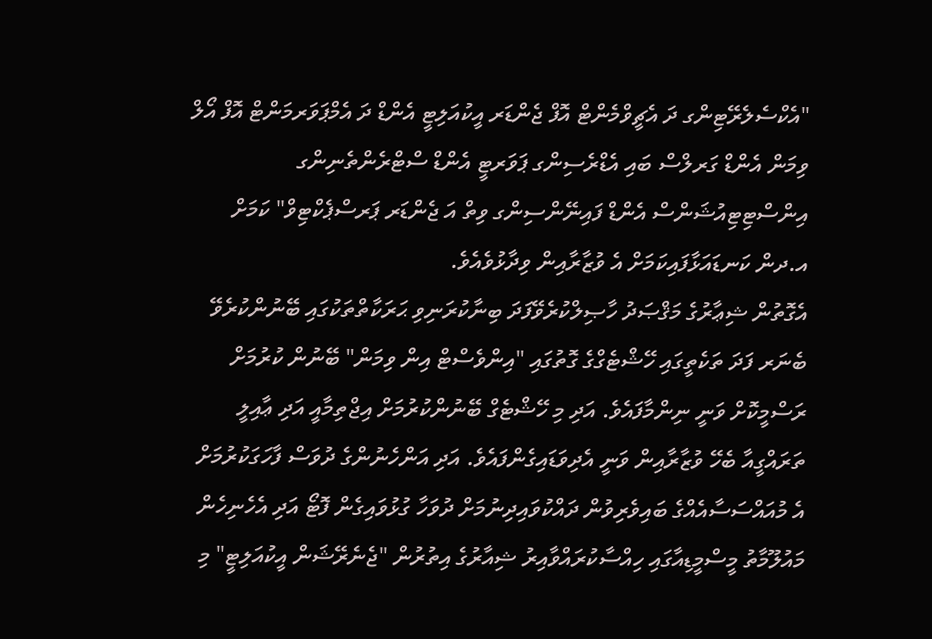"އެކްސެލެރޭޓިންގ ދަ އެޗީވްމެންޓް އޮފް ޖެންޑަރ އީކުއަލިޓީ އެންޑް ދަ އެމްޕަވަރމަންޓް އޮފް އޯލް ވިމަން އެންޑް ގަރލްސް ބައި އެޑްރެސިންގ ޕަވަރޓީ އެންޑް ސްޓްރެންތެނިންގ އިންސްޓިޓިއުޝަންސް އެންޑް ފައިނޭންސިންގ ވިތް އަ ޖެންޑަރ ޕަރސްޕެކްޓިވް" ކަމަށް އ.ދން ކަނޑައަޅާފައިކަމަށް އެ ވުޒާރާއިން ވިދާޅުވެއެވެ.
އެގޮތުން ޝިޢާރުގެ މަޤްޞަދު ހާޞިލްކުރެވޭފަދަ ބިނާކުރަނިވި ޙަރަކާތްތަކުގައި ބޭނުންކުރެވޭ ބެނަރ ފަދަ ތަކެތީގައި ހޭޝްޓެގްގެ ގޮތުގައި "އިންވެސްޓް އިން ވިމަން" ބޭނުން ކުރުމަށް ރަސްމީކޮށް ވަނީ ނިންމާފައެވެ. އަދި މި ހޭޝްޓެގް ބޭނުންކުރުމަށް އިޖްތިމާއީ އަދި ޢާއިލީ ތަރައްގީއާ ބެހޭ ވުޒާރާއިން ވަނީ އެދިވަޑައިގެންފައެވެ. އަދި އަންހެނުންގެ ދުވަސް ފާހަގަކުރުމަށް އެ މުއައްސަސާއެއްގެ ބައިވެރިވުން ދައްކުވައިދިނުމަށް ދުވަހާ ގުޅުވައިގެން ފޮޓޯ އަދި އެހެނިހެން މައުލޫމާތު މީސްމީޑިއާގައި ހިއްސާކުރައްވާއިރު ޝިއާރުގެ އިތުރުން "ޖެނެރޭޝަން އީކުއަލިޓީ" މި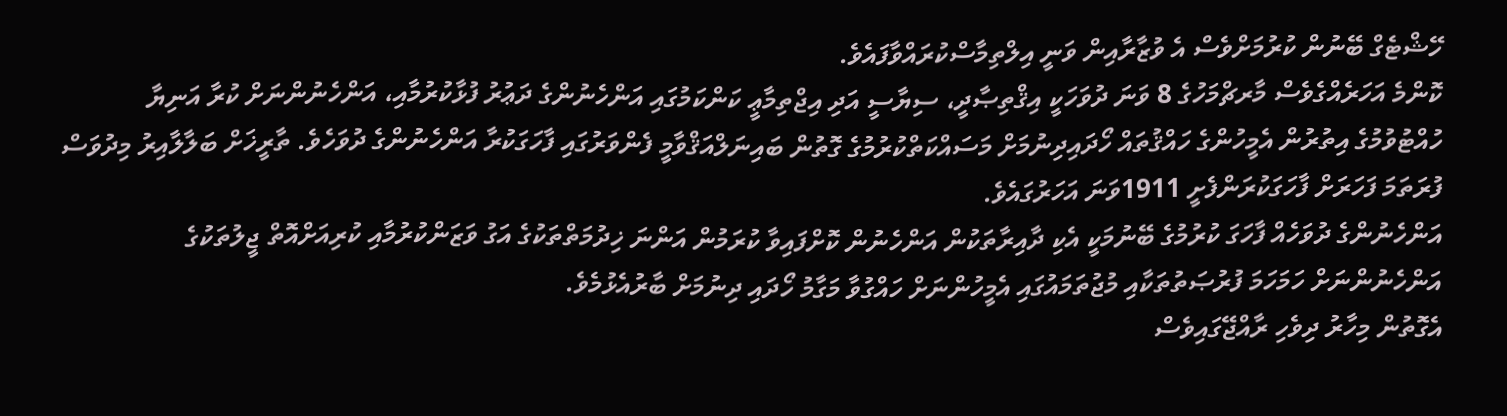ހޭޝްޓެގް ބޭނުން ކުރުމަށްވެސް އެ ވުޒާރާއިން ވަނީ އިލްތިމާސްކުރައްވާފައެވެ.
ކޮންމެ އަހަރެއްގެވެސް މާރޗްމަހުގެ 8 ވަނަ ދުވަހަކީ އިޤްތިޞާދީ، ސިޔާސީ އަދި އިޖްތިމާޢީ ކަންކަމުގައި އަންހެނުންގެ ދަޢުރު ފުޅާކުރުމާއި، އަންހެނުންނަށް ކުރާ އަނިޔާ ހުއްޓުވުމުގެ އިތުރުން އެމީހުންގެ ހައްޤުތައް ހޯދައިދިނުމަށް މަސައްކަތްކުރުމުގެ ގޮތުން ބައިނަލްއަޤްވާމީ ފެންވަރުގައި ފާހަގަކުރާ އަންހެނުންގެ ދުވަހެވެ. ތާރީޚަށް ބަލާލާއިރު މިދުވަސް ފުރަތަމަ ފަހަރަށް ފާހަގަކުރަންފެށީ 1911ވަނަ އަހަރުގައެވެ.
އަންހެނުންގެ ދުވަހެއް ފާހަގަ ކުރުމުގެ ބޭނުމަކީ އެކި ދާއިރާތަކުން އަންހެނުން ކޮށްފައިވާ ކުރަމުން އަންނަ ޚިދުމަތްތަކުގެ އަގު ވަޒަންކުރުމާއި ކުރިއަށްއޮތް ޖީލުތަކުގެ އަންހެނުންނަށް ހަމަހަމަ ފުރުޞަތުތަކާއި މުޖުތަމައުގައި އެމީހުންނަށް ހައްގުވާ މަގާމު ހޯދައި ދިނުމަށް ބާރުއެޅުމެވެ.
އެގޮތުން މިހާރު ދިވެހި ރާއްޖޭގައިވެސް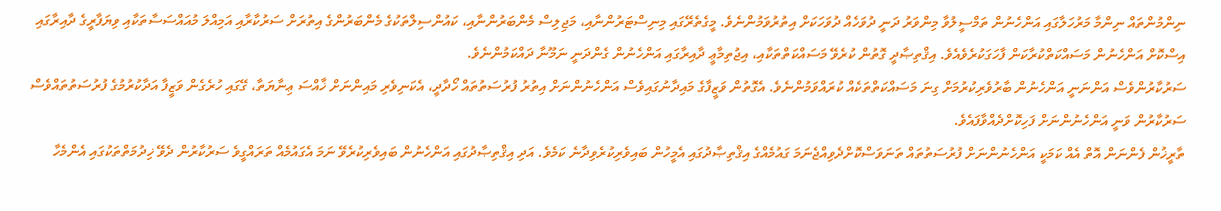ނިންމުންތައް ނިންމާ މަރުހަލާގައި އަންހެނުން ތަމްސީލުވާ މިންވަރު ދަނީ ދުވަހެއް ދުވަހަކަށް އިތުރުވަމުންނެވެ. މީގެތެރޭގައި މިނިސްޓަރުންނާއި، މަޖިލިސް މެންބަރުންނާއި، ކައުންސިލްތަކުގެ މެންބަރުންގެ އިތުރަށް ސަރުކާރާއި އަމިއްލަ މުއައްސަސާތަކާއި ވިޔަފާރީގެ ދާއިރާގައި އިސްކޮށް އަންހެނުން މަސައްކަތްކުރާކަން ފާހަގަކުރެވެއެވެ. އިޤްތިޞާދީ ގޮތުން ކުރެވޭ މަސައްކަތްތަކާއި، އިޖުތިމާޢީ ދާއިރާގައި އަންހެނުން ގެންދަނީ ނަމޫނާ ދައްކަމުންނެވެ.
ސަރުކާރުންވެސް އަންނަނީ އަންހެނުން ބާރުވެރިކުރުމަށް ގިނަ މަސައްކަތްތަކެއް ކުރައްވަމުންނެވެ. އެގޮތުން ވަޒީފާގެ މައިދާނުގައިވެސް އަންހެނުންނަށް އިތުރު ފުރުސަތުތައް ހޯދާދީ، އެކަނިވެރި މައިންނަށް ޚާއްސަ ޢިނާޔަތާ، ގޭގައި ހުރެގެން ވަޒީފާ އަދާކުރުމުގެ ފުރުސަތުތައްވެސް ސަރުކާރުން ވަނީ އަންހެނުންނަށް ފަހިކޮށްދެއްވާފައެވެ.
ތާރީޚުން ފެންނަން އޮތް އެއް ކަމަކީ އަންހެނުންނަށް ފުރުސަތުތައް ތަނަވަސްކޮށްދެވިއްޖެނަމަ ގައުމެއްގެ އިޤްތިޞާދުގައި އެމީހުން ބައިވެރިކުރެވިދާނެ ކަމެވެ. އަދި އިޤްތިޞާދުގައި އަންހެނުން ބައިވެރިކުރެވޭ ނަމަ އެގައުމެއް ތަރައްގީވެ ސަރުކާރުން ދެވޭ ޚިދުމަތްތަކުގައި އެންމެހާ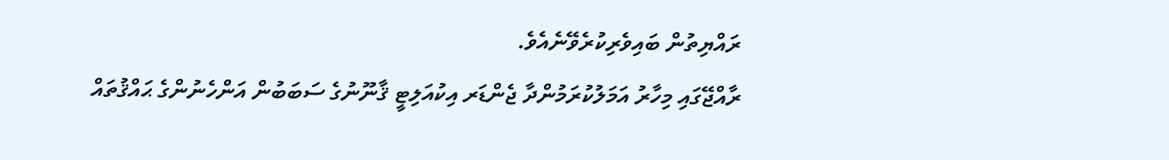ރައްޔިތުން ބައިވެރިކުރެވޭނެއެވެ.
ރާއްޖޭގައި މިހާރު އަމަލުކުރަމުންދާ ޖެންޑަރ އިކުއަލިޓީ ޤާނޫނުގެ ސަބަބުން އަންހެނުންގެ ޙައްޤުތައް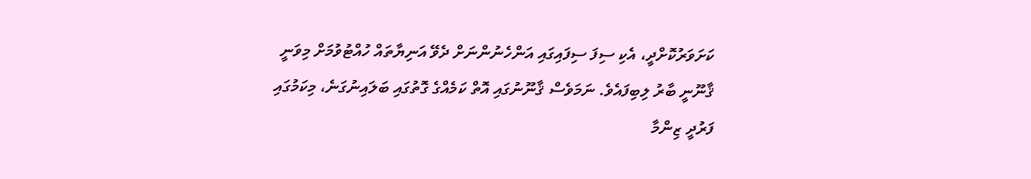ކަށަވަރުކޮށްދީ، އެކި ސިފަ ސިފައިގައި އަންހެނުންނަށް ދެވޭ އަނިޔާތައް ހުއްޓުވުމަށް މިވަނީ ޤާނޫނީ ބާރު ލިބިފައެވެ. ނަމަވެސް ޤާނޫނުގައި އޮތް ކަމެއްގެ ގޮތުގައި ބަލައިނުގަނެ، މިކަމުގައި ފަރުދީ ޒިންމާ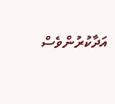އަދާކުރުންވެސް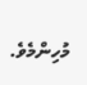މުހިންމެވެ.